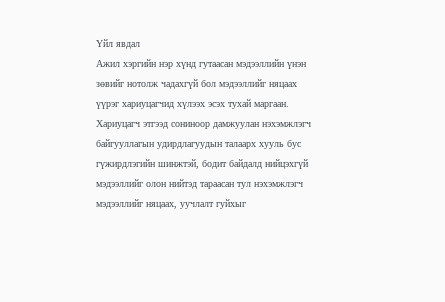Үйл явдал
Ажил хэргийн нэр хүнд гутаасан мэдээллийн үнэн зөвийг нотолж чадахгүй бол мэдээллийг няцаах үүрэг хариуцагчид хүлээх эсэх тухай маргаан. Хариуцагч этгээд сониноор дамжуулан нэхэмжлэгч байгууллагын удирдлагуудын талаарх хууль бус гүжирдлэгийн шинжтэй, бодит байдалд нийцэхгүй мэдээллийг олон нийтэд тараасан тул нэхэмжлэгч мэдээллийг няцаах, уучлалт гуйхыг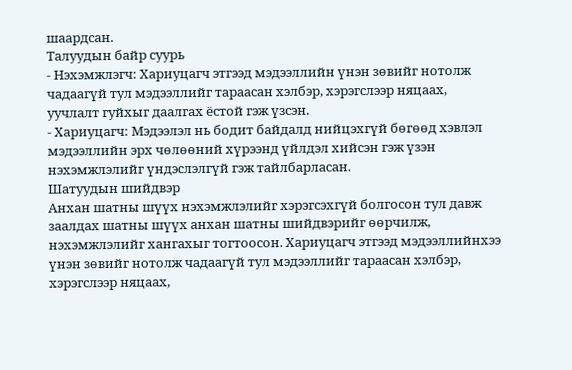шаардсан.
Талуудын байр суурь
- Нэхэмжлэгч: Хариуцагч этгээд мэдээллийн үнэн зөвийг нотолж чадаагүй тул мэдээллийг тараасан хэлбэр, хэрэгслээр няцаах, уучлалт гуйхыг даалгах ёстой гэж үзсэн.
- Хариуцагч: Мэдээлэл нь бодит байдалд нийцэхгүй бөгөөд хэвлэл мэдээллийн эрх чөлөөний хүрээнд үйлдэл хийсэн гэж үзэн нэхэмжлэлийг үндэслэлгүй гэж тайлбарласан.
Шатуудын шийдвэр
Анхан шатны шүүх нэхэмжлэлийг хэрэгсэхгүй болгосон тул давж заалдах шатны шүүх анхан шатны шийдвэрийг өөрчилж, нэхэмжлэлийг хангахыг тогтоосон. Хариуцагч этгээд мэдээллийнхээ үнэн зөвийг нотолж чадаагүй тул мэдээллийг тараасан хэлбэр, хэрэгслээр няцаах,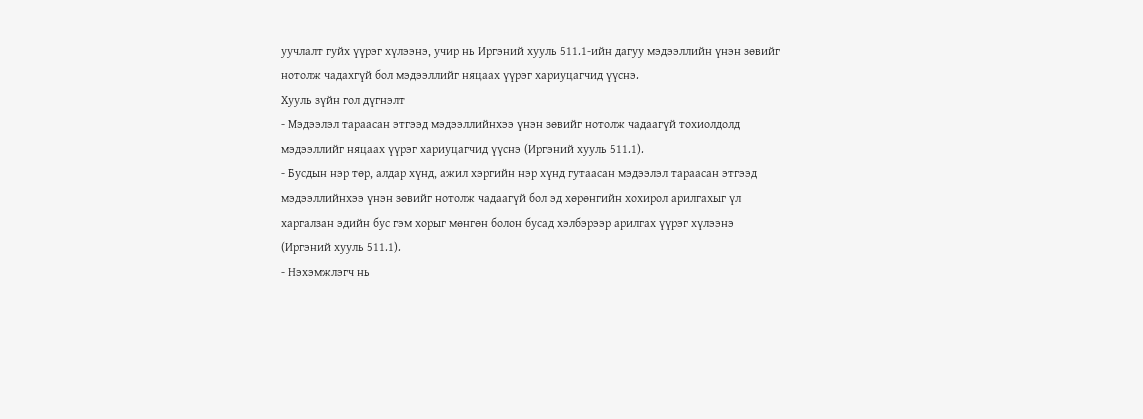уучлалт гуйх үүрэг хүлээнэ, учир нь Иргэний хууль 511.1-ийн дагуу мэдээллийн үнэн зөвийг нотолж чадахгүй бол мэдээллийг няцаах үүрэг хариуцагчид үүснэ.
Хууль зүйн гол дүгнэлт
- Мэдээлэл тараасан этгээд мэдээллийнхээ үнэн зөвийг нотолж чадаагүй тохиолдолд мэдээллийг няцаах үүрэг хариуцагчид үүснэ (Иргэний хууль 511.1).
- Бусдын нэр төр, алдар хүнд, ажил хэргийн нэр хүнд гутаасан мэдээлэл тараасан этгээд мэдээллийнхээ үнэн зөвийг нотолж чадаагүй бол эд хөрөнгийн хохирол арилгахыг үл харгалзан эдийн бус гэм хорыг мөнгөн болон бусад хэлбэрээр арилгах үүрэг хүлээнэ (Иргэний хууль 511.1).
- Нэхэмжлэгч нь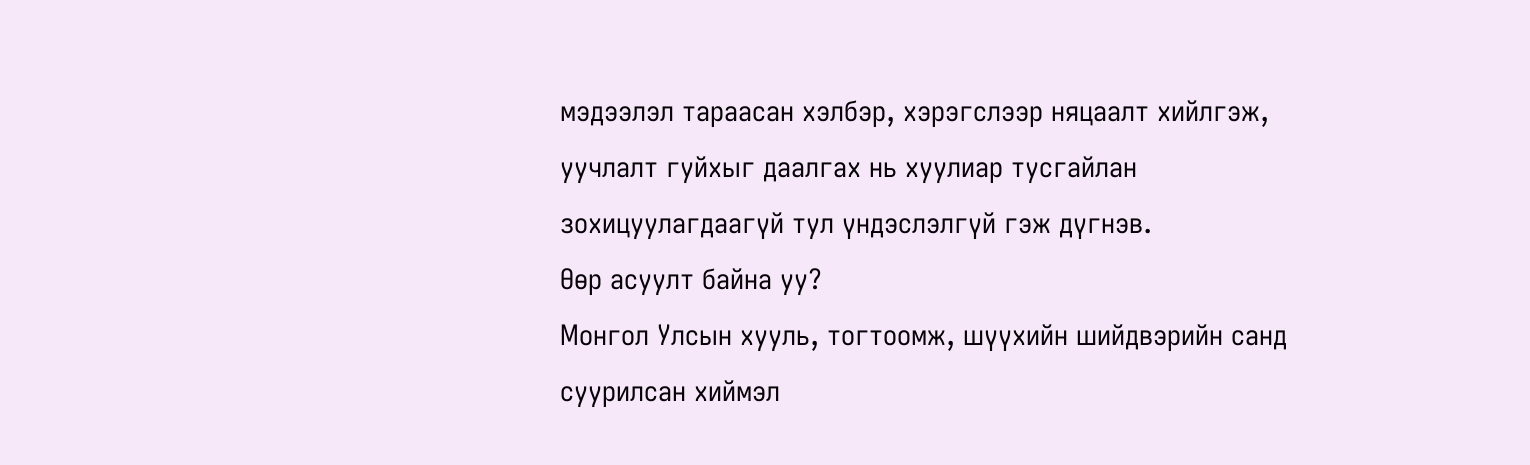мэдээлэл тараасан хэлбэр, хэрэгслээр няцаалт хийлгэж, уучлалт гуйхыг даалгах нь хуулиар тусгайлан зохицуулагдаагүй тул үндэслэлгүй гэж дүгнэв.
Өөр асуулт байна уу?
Монгол Улсын хууль, тогтоомж, шүүхийн шийдвэрийн санд суурилсан хиймэл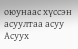оюунаас хүссэн асуултаа асуу
Асуух